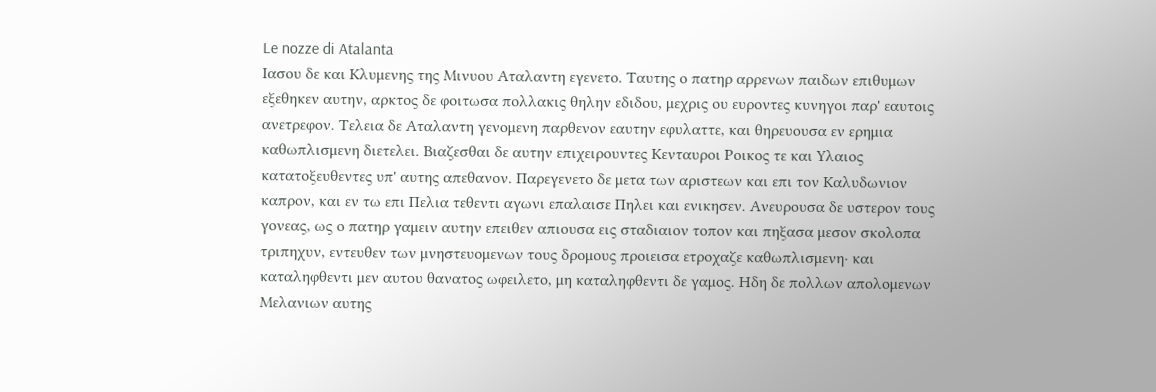Le nozze di Atalanta
Ιασου δε και Κλυμενης της Μινυου Αταλαντη εγενετο. Ταυτης ο πατηρ αρρενων παιδων επιθυμων εξεθηκεν αυτην, αρκτος δε φοιτωσα πολλακις θηλην εδιδου, μεχρις ου ευροντες κυνηγοι παρ' εαυτοις ανετρεφον. Τελεια δε Αταλαντη γενομενη παρθενον εαυτην εφυλαττε, και θηρευουσα εν ερημια καθωπλισμενη διετελει. Βιαζεσθαι δε αυτην επιχειρουντες Κενταυροι Ροικος τε και Υλαιος κατατοξευθεντες υπ' αυτης απεθανον. Παρεγενετο δε μετα των αριστεων και επι τον Καλυδωνιον καπρον, και εν τω επι Πελια τεθεντι αγωνι επαλαισε Πηλει και ενικησεν. Ανευρουσα δε υστερον τους γονεας, ως ο πατηρ γαμειν αυτην επειθεν απιουσα εις σταδιαιον τοπον και πηξασα μεσον σκολοπα τριπηχυν, εντευθεν των μνηστευομενων τους δρομους προιεισα ετροχαζε καθωπλισμενη· και καταληφθεντι μεν αυτου θανατος ωφειλετο, μη καταληφθεντι δε γαμος. Ηδη δε πολλων απολομενων Μελανιων αυτης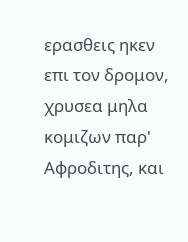ερασθεις ηκεν επι τον δρομον, χρυσεα μηλα κομιζων παρ' Αφροδιτης, και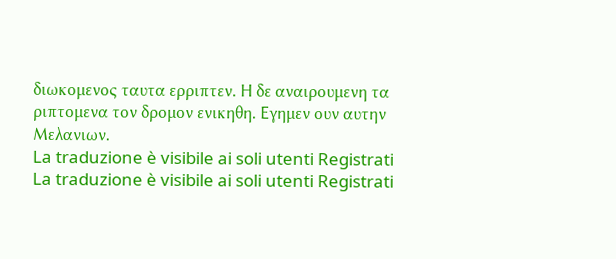διωκομενος ταυτα ερριπτεν. Η δε αναιρουμενη τα ριπτομενα τον δρομον ενικηθη. Εγημεν ουν αυτην Μελανιων.
La traduzione è visibile ai soli utenti Registrati
La traduzione è visibile ai soli utenti Registrati